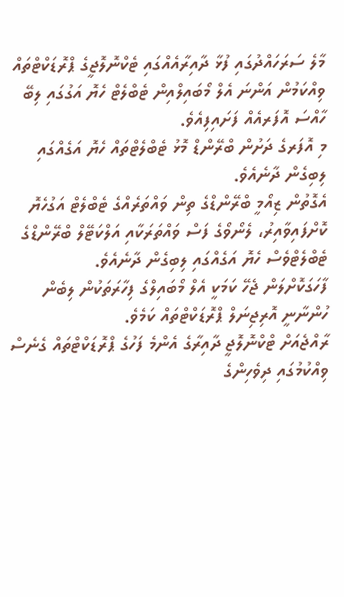މާލެ ސަރަހައްދުގައި ފުޅާ ދާއިރާއެއްގައި ޓެކްނޮލޮޖީގެ ޕްރޮޑަކްޓްތައް ވިއްކަމުން އަންނަ އެލް މޯބައިލްއިން ޓެބްލެޓް ހެޔޮ އަގުގައި ލިބޭ ހާއްސަ އޮފަރއެއް ފަށައިފިއެވެ.
މި އޮފަރގެ ދަށުން ބްރޭންޑް މޮޅު ޓެބްލެޓްތައް ހެޔޮ އަގެއްގައި ލިބިގެން ދާނެއެވެ.
އެގޮތުން ޒިއޯމީ ބްރޭންޑްގެ ތިން ވައްތަރެއްގެ ޓެބްލެޓް އަގުހެޔޮ ކޮށްފައިވާއިރު، ލެނޯވޯގެ ފަސް ވައްތަރަކާއި އަލްކަޓޭލް ބްރޭންޑްގެ ޓެބްލެޓްވެސް ހެޔޮ އަގެއްގައި ލިބިގެން ދާނެއެވެ.
ފާހަގަކޮށްލަން ޖެހޭ ކަމަކީ އެލް މޯބައިލްގެ ފިހާރަތަކުން ލިބެން ހުންނާނީ އޮރިޖިނަލް ޕްރޮޑަކްޓްތައް ކަމެވެ.
ރާއްޖެއަށް ޓްކްނޮލޮޖީ ދާއިރާގެ އެންމެ ފަހުގެ ޕްރޮޑަކްޓްތައް ގެނެސް ވިއްކުމުގައި ދިވެހިންގެ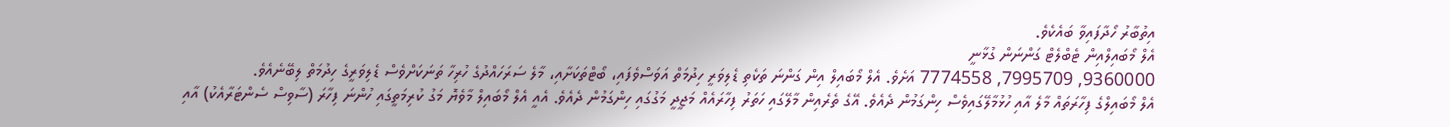އިތުބާރު ހޯދާފައިވާ ބައެކެވެ.
އެލް މޯބައިލްއިން ޓެބްލެޓް ގަންނަން ގުޅާނީ
9360000, 7995709, 7774558 އަށެވެ. އެލް މޯބައިލް އިން ގަންނަ ތަކެތި ޑެލިވަރީ ހިދުމަތް އަވަސްވެފައި، ބޯޓްތަކަށާއި، މާލެ ސަރަހައްދުގެ ހުރިހާ ތަނަކަށްވެސް ޑެލިވަރީގެ ހިދުމަތް ލިބޭނެއެވެ.
އެލް މޯބައިލްގެ ފިހާރަތައް މާލެ އާއި ހުޅުމާލޭގައިވެސް ހިންގަމުން ދެއެވެ. އޭގެ ތެރެއިން މާލޭގައި ހަތަރު ފިހާރައެއް މަޖީދީ މަގުގައި ހިންގަމުން ދެއެވެ. އެއީ އެލް މޯބައިލް މާވެޔޮ މަގު ކުރިމަތީގައި ހުންނަ ފިހާރަ (ސާވިސް ސެންޓަރާއެކު) އާއި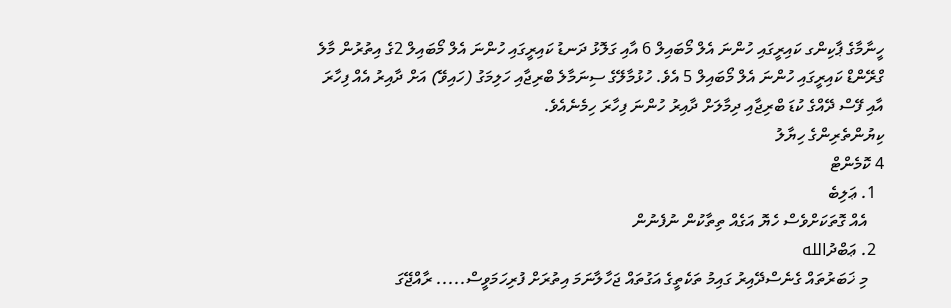ހީނާމާގެ ޕާކިންގ ކައިރީގައި ހުންނަ އެލް މޯބައިލް 6 އާއި ގަލޮޅު ދަނޑު ކައިރީގައި ހުންނަ އެލް މޯބައިލް 2ގެ އިތުރުން މާލެ ގްރޭންޑް ކައިރީގައި ހުންނަ އެލް މޯބައިލް 5 އެވެ. ހުޅުމާލޭގެ ސިނަމާލެ ބްރިޖާއި ހަލިމަގު (ހައިވޭ) އަށް ދާއިރު އެއް ފިހާރަ އާއި ފޭސް ދޭއްގެ ކުޑަ ބްރިޖާއި ދިމާލަށް ދާއިރު ހުންނަ ފިހާރަ ހިމެނެއެވެ.
ކިޔުންތެރިންގެ ހިޔާލު
4 ކޮމެންޓް
  1. ޢަލިބެ
    އެއް ގޮތަކަށްވެސް ހެޔޮ އަގެއް ތިތާކުން ނުފެނުން
  2. ޢަބްދުالله
    މި ޚަބަރުތައް ގެނެސްދޭއިރު ގައިމު ތަކެތީގެ އަގުތައް ޖަހާލާނަމަ އިތުރަށް ފުރިހަމަވީސް..... ރާއްޖޭގަ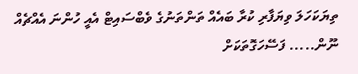ތިޔަކަހަލަ ވިޔަފާރި ކުރާ ބައެއް ތަންތަނުގެ ވެބްސައިޓް އެއީ ހުންނަ އެއްޗެއް ނޫން..... ފަސޭހަގޮތަކަށް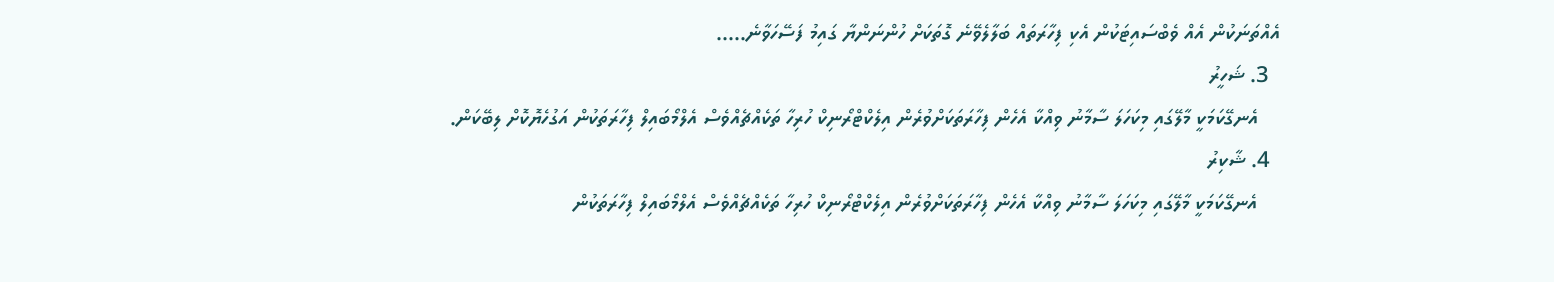އެއްތަނަކުން އެއް ވެބްސައިޓަކުން އެކި ފިހާރަތައް ބަލާލެވޭނެ ގޮތަކަށް ހުންނަންޔާ ގައިމު ފަސޭހަވާނެ.....
  3. ޝަހީރު
    އެނގޭކަމަކީ މާލޭގައި މިކަހަލަ ސާމާނު ވިއްކާ އެހެން ފިހާރަތަކަށްވުރެން އިލެކްޓްރޯނިކް ހުރިހާ ތަކެއްޗެއްވެސް އެލްމޯބައިލް ފިހާރަތަކުން އަގުހެޔޮކޮށް ލިބޭކަން.
  4. ޝާކިރު
    އެނގޭކަމަކީ މާލޭގައި މިކަހަލަ ސާމާނު ވިއްކާ އެހެން ފިހާރަތަކަށްވުރެން އިލެކްޓްރޯނިކް ހުރިހާ ތަކެއްޗެއްވެސް އެލްމޯބައިލް ފިހާރަތަކުން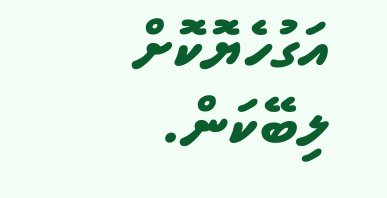އަގުހެޔޮކޮށް ލިބޭކަން.